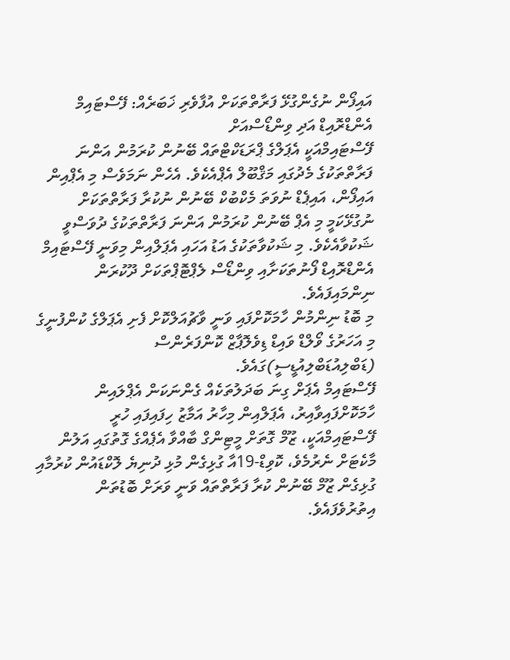އައިފޯން ނުގެންގުޅޭ ފަރާތްތަކަށް އުފާވެރި ޚަބަރެއް: ފޭސްޓައިމް އެންޑްރޮއިޑް އަދި ވިންޑޯސްއަށް
ފޭސްޓައިމްއަކީ އެޕަލްގެ ޕްރަޑަކްޓްތައް ބޭނުން ކުރަމުން އަންނަ ފަރާތްތަކުގެ މެދުގައި މަޤްބޫލް އެޕްއެކެވެ. އެހެން ނަމަވެސް މި އެޕްއިން އައިފޯން، އައިޕެޑް ނުވަތަ މެކްބުކް ބޭނުން ނުކުރާ ފަރާތްތަކަށް ނުގުޅޭކަމީ މި އެޕް ބޭނުން ކުރަމުން އަންނަ ފަރާތްތަކުގެ ދުވަސްވީ ޝަކުވާއެކެވެ. މި ޝަކުވާތަކުގެ އަޑު އަހައި އެޕަލްއިން މިވަނީ ފޭސްޓައިމް އެންޑްރޮއިޑް ފޯނުތަކަށާއި ވިންޑޯސް ލެޕްޓޮޕްތަކަށް ދޫކުރަން ނިންމައިފައެވެ.
މި ބޮޑު ނިންމުން ހާމަކޮށްފައި ވަނީ ވާޗުއަލްކޮށް ފެށި އެޕަލްގެ ކުންފުނީގެ މި އަހަރުގެ ވޯލްޑް ވައިޑް ޑިވެލޮޕާޒް ކޮންފަރެންސް (ޑަބްލިއުޑަބްލިއުޑީސީ)ގައެވެ.
ފޭސްޓައިމް އެޕަށް ގިނަ ބަދަލުތަކެއް ގެންނަކަން އެޕްލައިން ހާމަކޮށްފައިވާއިރު، އެޕަލްއިން މިހާރު އަމާޒު ހިފައިފައި ހުރީ ފޭސްޓައިމްއަކީ، ޒޫމް ގޮތަށް މީޓިންގް ބާއްވާ އެޕެއްގެ ގޮތުގައި އަލުން މާކެޓަށް ނެރުމެވެ، ކޮވިޑް-19އާ ގުޅިގެން މުޅި ދުނިޔެ ލޮކްޑައުން ކުރުމާއި ގުޅިގެން ޒޫމް ބޭނުން ކުރާ ފަރާތްތައް ވަނީ ވަރަށް ބޮޑުތަން އިތުރުވެފައެވެ.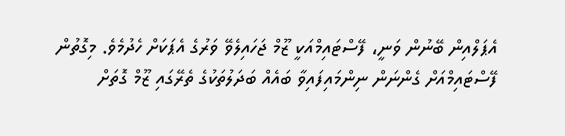އެޕަލްއިން ބޭނުން ވަނީ، ފޭސްޓައިމްއަކީ ޒޫމް ޖަހައިލެވޭ ވަރުގެ އެޕަކަށް ހެދުމެވެ. މިގޮތުން ފޭސްޓައިމްއަށް ގެންނަން ނިންމައިފައިވާ ބައެއް ބަދަލުތަކުގެ ތެރޭގައި ޒޫމް ގޮތަށް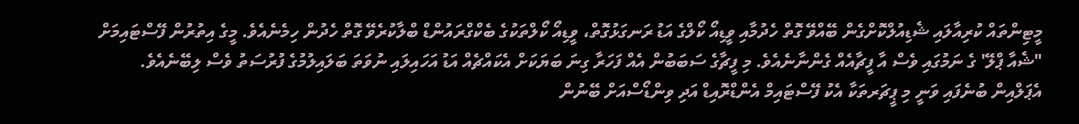މީޓިންތައް ކުރިއާލައި ޝެޑިއުލްކޮށްގެން ބޭއްވޭ ގޮތް ހެދުމާއި ވީޑިއޯ ކޯލްގެ އަޑު ރަނގަޅުގޮތް، ވީޑިއޯ ކޯލްތަކުގެ ބެކްގްރައުންޑް ބްލާކުރެވޭ ގޮތް ހެދުން ހިމެނެއެވެ. މީގެ އިތުރުން ފޭސްޓައިމަށް "ޝެއާ ޕްލޭ' ގެ ނަމުގައި ވެސް އާ ފީޗާއެއް ގެންނާނެއެވެ. މި ފީޗާގެ ސަބަބުން އެއް ފަހަރާ ގިނަ ބަޔަކަށް އެކައްޗެއް އަޑު އަހައިލައި ނުވަތަ ބަލައިލުމުގެ ފުރުސަތު ވެސް ލިބޭނެއެވެ.
އެޕަލްއިން ބުނެފައި ވަނީ މި ޕީޗަރތަކާ އެކު ފޭސްޓައިމް އެންޑްރޮއިޑް އަދި ވިންޑޯސްއަށް ބޭނުން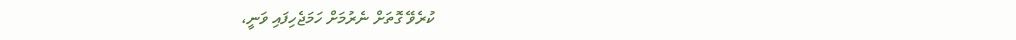ކުރެވޭ ގޮތަށް ނެރުމަށް ހަމަޖެހިފައި ވަނީ،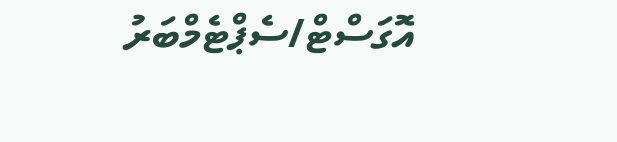އޮގަސްޓް/ސެޕްޓެމްބަރު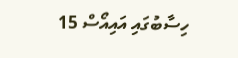ހިސާބުގައި އައިއޯސް 15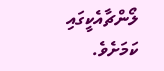ލޯންޗާއެކީގައި ކަމަށެވެ.